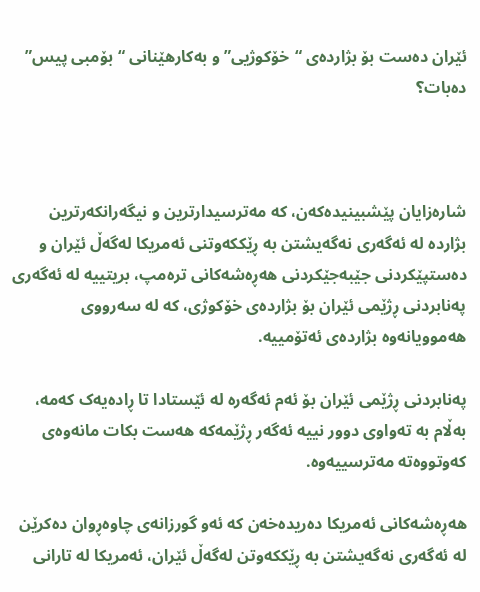ئێران دەست بۆ بژاردەی “خۆکوژیی” و بەکارهێنانی “بۆمبی پیس” دەبات؟



شارەزایان پێشبینیدەکەن، کە مەترسیدارترین و نیگەرانکەرترین بژاردە لە ئەگەری نەگەیشتن بە ڕێککەوتنی ئەمریکا لەگەڵ ئێران و دەستپێکردنی جێبەجێکردنی هەڕەشەکانی ترەمپ، بریتییە لە ئەگەری پەنابردنی ڕژێمی ئێران بۆ بژاردەی خۆکوژی، کە لە سەرووی هەموویانەوە بژاردەی ئەتۆمییە.

پەنابردنی ڕژێمی ئێران بۆ ئەم ئەگەرە لە ئێستادا تا ڕادەیەک کەمە، بەڵام بە تەواوی دوور نییە ئەگەر ڕژێمەکە هەست بکات مانەوەی کەوتووەتە مەترسییەوە.

هەڕەشەکانی ئەمریکا دەریدەخەن کە ئەو گورزانەی چاوەڕوان دەکرێن لە ئەگەری نەگەیشتن بە ڕێککەوتن لەگەڵ ئێران، ئەمریکا لە تارانی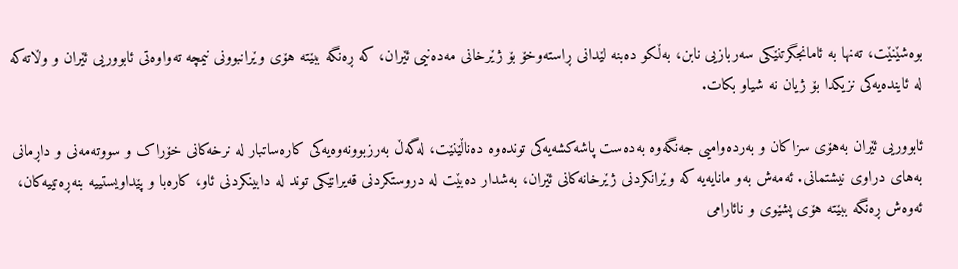بوەشێنێت، تەنها بە ئامانجگرتنێکی سەربازیی نابن، بەڵکو دەبنە لێدانی ڕاستەوخۆ بۆ ژێرخانی مەدەنیی ئێران، کە ڕەنگە ببێتە هۆی وێرانبوونی نیمچە تەواوەتی ئابووریی ئێران و وڵاتەکە لە ئایندەیەکی نزیکدا بۆ ژیان نە شیاو بکات.

ئابووریی ئێران بەهۆی سزاکان و بەردەوامیی جەنگەوە بەدەست پاشەکشەیەکی توندەوە دەناڵێنێت، لەگەڵ بەرزبوونەوەیەکی کارەساتبار لە نرخەکانی خۆراک و سووتەمەنی و داڕمانی بەهای دراوی نیشتمانی. ئەمەش بەو مانایەیە کە وێرانکردنی ژێرخانەکانی ئێران، بەشدار دەبێت لە دروستکردنی قەیرانێکی توند لە دابینکردنی ئاو، کارەبا و پێداویستییە بنەڕەتییەکان، ئەوەش ڕەنگە ببێتە هۆی پشێوی و نائارامی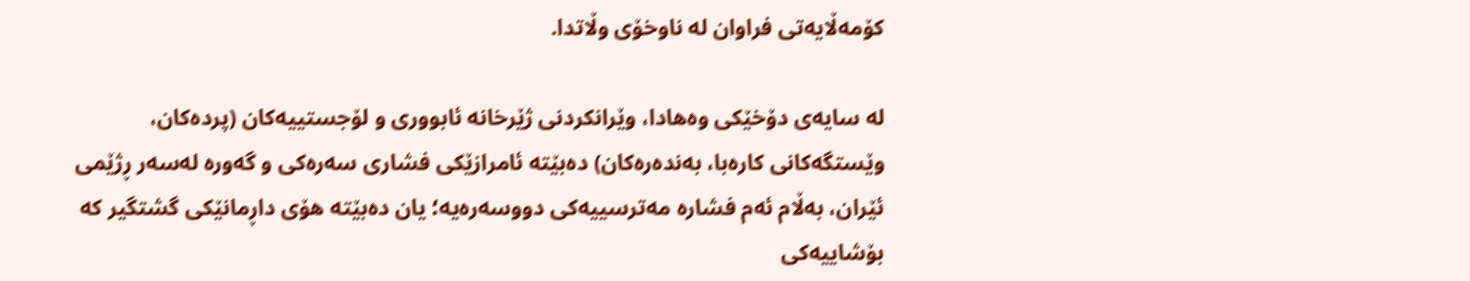کۆمەڵایەتی فراوان لە ناوخۆی وڵاتدا.

لە سایەی دۆخێکی وەهادا، وێرانکردنی ژێرخانە ئابووری و لۆجستییەکان (پردەکان، وێستگەکانی کارەبا، بەندەرەکان) دەبێتە ئامرازێکی فشاری سەرەکی و گەورە لەسەر ڕژێمی ئێران، بەڵام ئەم فشارە مەترسییەکی دووسەرەیە؛ یان دەبێتە هۆی داڕمانێکی گشتگیر کە بۆشاییەکی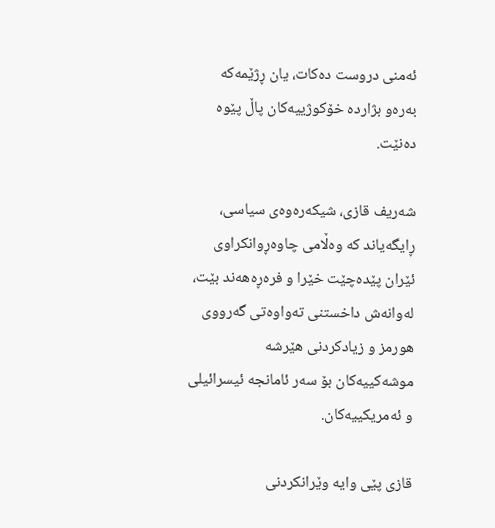ئەمنی دروست دەکات، یان ڕژێمەکە بەرەو بژاردە خۆکوژییەکان پاڵ پێوە دەنێت.

شەریف قازی، شیکەرەوەی سیاسی، ڕایگەیاند کە وەڵامی چاوەڕوانکراوی ئێران پێدەچێت خێرا و فرەڕەهەند بێت، لەوانەش داخستنی تەواوەتی گەرووی هورمز و زیادکردنی هێرشە موشەکییەکان بۆ سەر ئامانجە ئیسرائیلی و ئەمریکییەکان.

قازی پێی وایە وێرانکردنی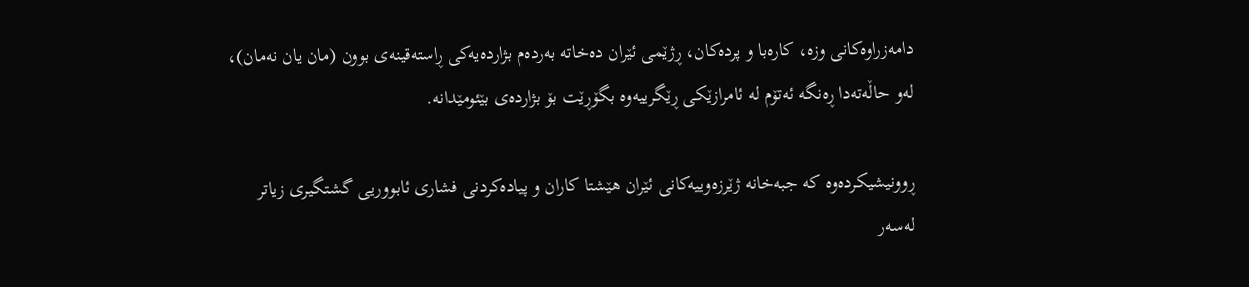دامەزراوەکانی وزە، کارەبا و پردەکان، ڕژێمی ئێران دەخاتە بەردەم بژاردەیەکی ڕاستەقینەی بوون (مان یان نەمان)، لەو حاڵەتەدا ڕەنگە ئەتۆم لە ئامرازێکی ڕێگرییەوە بگۆڕێت بۆ بژاردەی بێئومێدانە.

ڕوونیشیکردەوە کە جبەخانە ژێرزەوییەکانی ئێران هێشتا کاران و پیادەکردنی فشاری ئابووریی گشتگیری زیاتر لەسەر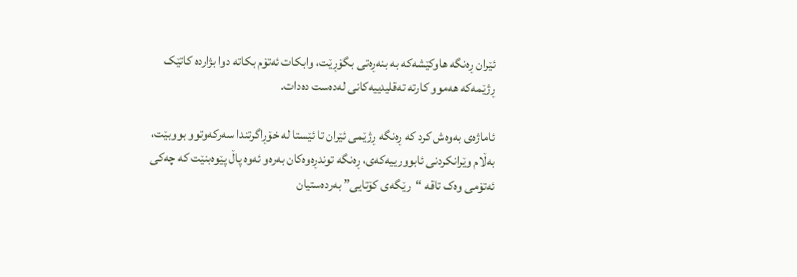ئێران ڕەنگە هاوکێشەکە بە بنەڕەتی بگۆڕێت، وابکات ئەتۆم بکاتە دوا بژاردە کاتێک ڕژێمەکە هەموو کارتە تەقلیدییەکانی لەدەست دەدات.

ئاماژەی بەوەش کرد کە ڕەنگە ڕژێمی ئێران تا ئێستا لە خۆڕاگرتندا سەرکەوتوو بووبێت، بەڵام وێرانکردنی ئابوورییەکەی، ڕەنگە توندڕەوەکان بەرەو ئەوە پاڵ پێوەبنێت کە چەکی ئەتۆمی وەک تاقە “رێگەی کۆتایی” بەردەستیان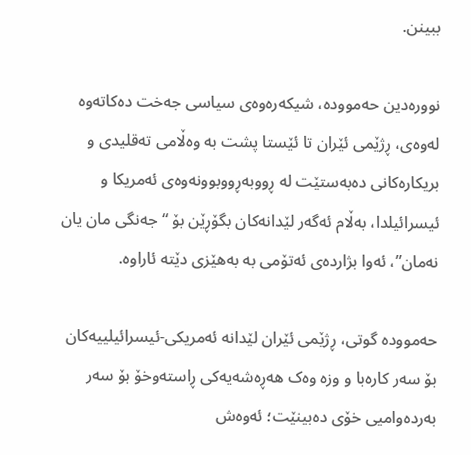ببینن.

نوورەدین حەموودە، شیکەرەوەی سیاسی جەخت دەکاتەوە لەوەی، ڕژێمی ئێران تا ئێستا پشت بە وەڵامی تەقلیدی و بریکارەکانی دەبەستێت لە ڕووبەڕووبوونەوەی ئەمریکا و ئیسرائیلدا، بەڵام ئەگەر لێدانەکان بگۆڕێن بۆ “جەنگی مان یان نەمان”، ئەوا بژاردەی ئەتۆمی بە بەهێزی دێتە ئاراوە.

حەموودە گوتی، ڕژێمی ئێران لێدانە ئەمریکی-ئیسرائیلییەکان بۆ سەر کارەبا و وزە وەک هەڕەشەیەکی ڕاستەوخۆ بۆ سەر بەردەوامیی خۆی دەبینێت؛ ئەوەش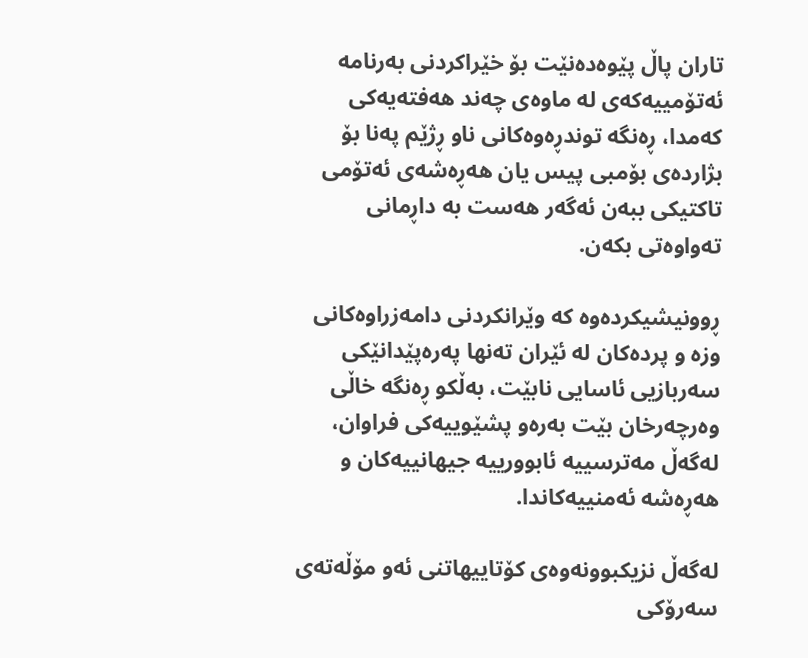تاران پاڵ پێوەدەنێت بۆ خێراکردنی بەرنامە ئەتۆمییەکەی لە ماوەی چەند هەفتەیەکی کەمدا، ڕەنگە توندڕەوەکانی ناو ڕژێم پەنا بۆ بژاردەی بۆمبی پیس یان هەڕەشەی ئەتۆمی تاکتیکی ببەن ئەگەر هەست بە داڕمانی تەواوەتی بکەن.

ڕوونیشیکردەوە کە وێرانکردنی دامەزراوەکانی وزە و پردەکان لە ئێران تەنها پەرەپێدانێکی سەربازیی ئاسایی نابێت، بەڵکو ڕەنگە خاڵی وەرچەرخان بێت بەرەو پشێوییەکی فراوان، لەگەڵ مەترسییە ئابوورییە جیهانییەکان و هەڕەشە ئەمنییەکاندا.

لەگەڵ نزیکبوونەوەی کۆتاییهاتنی ئەو مۆڵەتەی سەرۆکی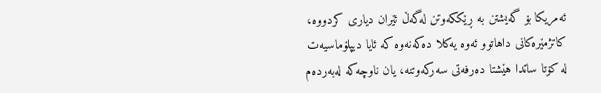ئەمریکا بۆ گەیشتن بە ڕێککەوتن لەگەڵ ئێران دیاری کردووە، کاتژمێرەکانی داهاتوو ئەوە یەکلا دەکەنەوە کە ئایا دیپلۆماسیەت لە کۆتا ساتدا هێشتا دەرفەتی سەرکەوتنە، یان ناوچەکە لەبەردەم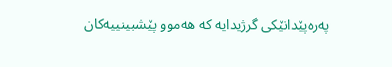پەرەپێدانێکی گرژیدایە کە هەموو پێشبینییەکان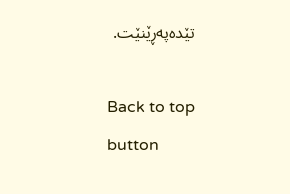تێدەپەڕێنێت.

Back to top button